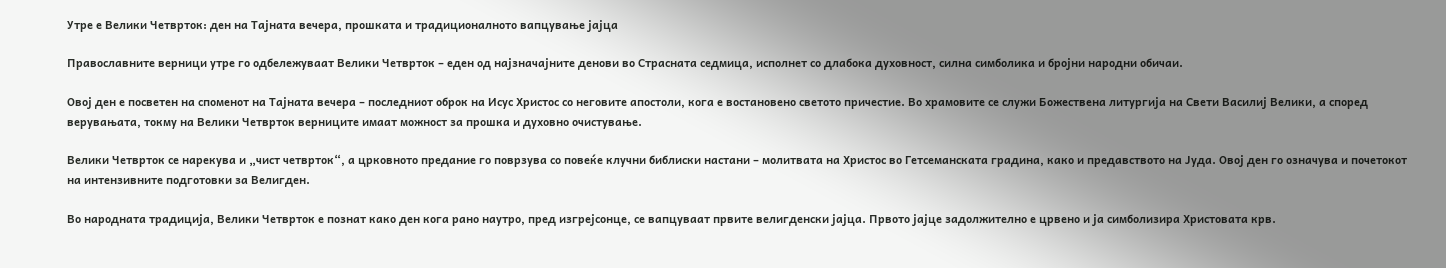Утре е Велики Четврток: ден на Тајната вечера, прошката и традиционалното вапцување јајца

Православните верници утре го одбележуваат Велики Четврток – еден од најзначајните денови во Страсната седмица, исполнет со длабока духовност, силна симболика и бројни народни обичаи.

Овој ден е посветен на споменот на Тајната вечера – последниот оброк на Исус Христос со неговите апостоли, кога е востановено светото причестие. Во храмовите се служи Божествена литургија на Свети Василиј Велики, а според верувањата, токму на Велики Четврток верниците имаат можност за прошка и духовно очистување.

Велики Четврток се нарекува и „чист четврток“, а црковното предание го поврзува со повеќе клучни библиски настани – молитвата на Христос во Гетсеманската градина, како и предавството на Јуда. Овој ден го означува и почетокот на интензивните подготовки за Велигден.

Во народната традиција, Велики Четврток е познат како ден кога рано наутро, пред изгрејсонце, се вапцуваат првите велигденски јајца. Првото јајце задолжително е црвено и ја симболизира Христовата крв.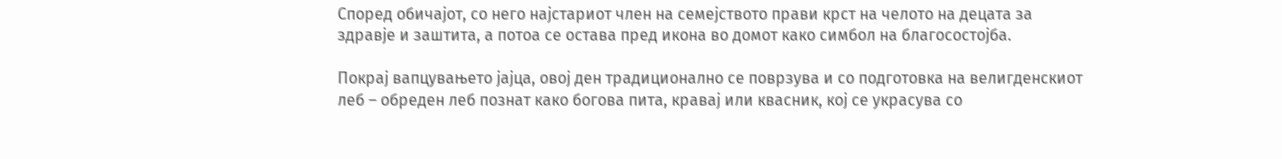Според обичајот, со него најстариот член на семејството прави крст на челото на децата за здравје и заштита, а потоа се остава пред икона во домот како симбол на благосостојба.

Покрај вапцувањето јајца, овој ден традиционално се поврзува и со подготовка на велигденскиот леб – обреден леб познат како богова пита, кравај или квасник, кој се украсува со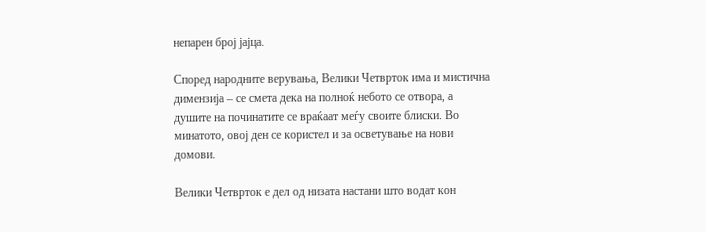непарен број јајца.

Според народните верувања, Велики Четврток има и мистична димензија – се смета дека на полноќ небото се отвора, а душите на починатите се враќаат меѓу своите блиски. Во минатото, овој ден се користел и за осветување на нови домови.

Велики Четврток е дел од низата настани што водат кон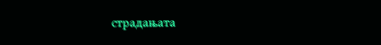страдањата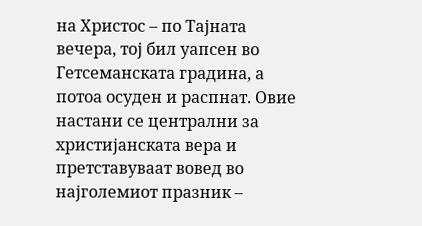на Христос – по Тајната вечера, тој бил уапсен во Гетсеманската градина, а потоа осуден и распнат. Овие настани се централни за христијанската вера и претставуваат вовед во најголемиот празник –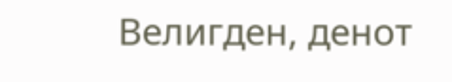Велигден, денот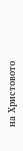на Христовото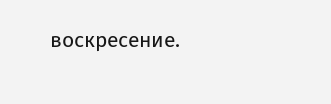воскресение.